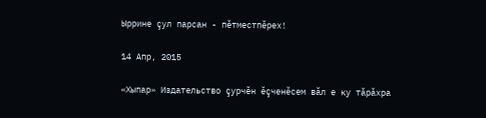Ыррине çул парсан - пĕтместпĕрех!

14 Апр, 2015

«Хыпар» Издательство çурчĕн ĕçченĕсем вăл е ку тăрăхра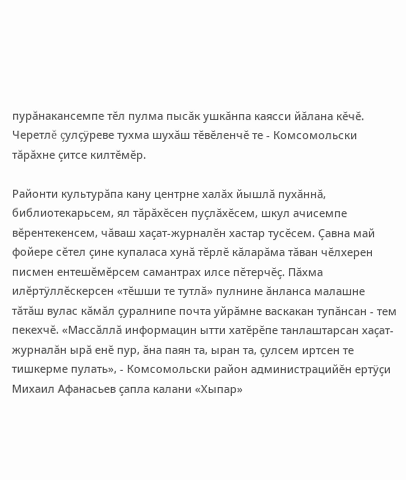пурăнакансемпе тĕл пулма пысăк ушкăнпа каясси йăлана кĕчĕ. Черетлĕ çулçÿреве тухма шухăш тĕвĕленчĕ те - Комсомольски тăрăхне çитсе килтĕмĕр.

Районти культурăпа кану центрне халăх йышлă пухăннă, библиотекарьсем, ял тăрăхĕсен пуçлăхĕсем, шкул ачисемпе вĕрентекенсем, чăваш хаçат-журналĕн хастар тусĕсем. Çавна май фойере сĕтел çине купаласа хунă тĕрлĕ кăларăма тăван чĕлхерен писмен ентешĕмĕрсем самантрах илсе пĕтерчĕç. Пăхма илĕртÿллĕскерсен «тĕшши те тутлă» пулнине ăнланса малашне тăтăш вулас кăмăл çуралнипе почта уйрăмне васкакан тупăнсан - тем пекехчĕ. «Массăллă информацин ытти хатĕрĕпе танлаштарсан хаçат-журналăн ырă енĕ пур, ăна паян та, ыран та, çулсем иртсен те тишкерме пулать», - Комсомольски район администрацийĕн ертÿçи Михаил Афанасьев çапла калани «Хыпар»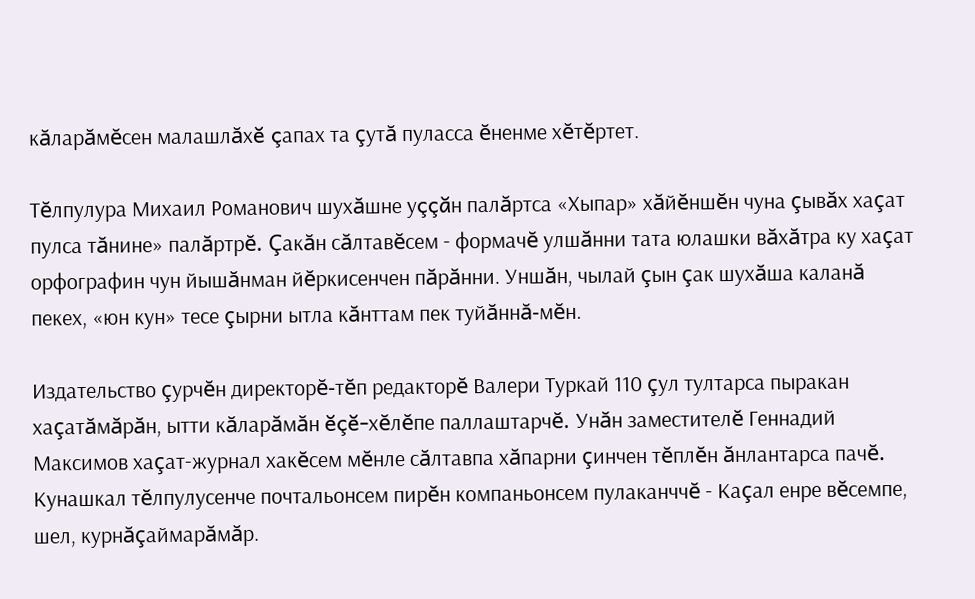кăларăмĕсен малашлăхĕ çапах та çутă пуласса ĕненме хĕтĕртет.

Тĕлпулура Михаил Романович шухăшне уççăн палăртса «Хыпар» хăйĕншĕн чуна çывăх хаçат пулса тăнине» палăртрĕ. Çакăн сăлтавĕсем - формачĕ улшăнни тата юлашки вăхăтра ку хаçат орфографин чун йышăнман йĕркисенчен пăрăнни. Уншăн, чылай çын çак шухăша каланă пекех, «юн кун» тесе çырни ытла кăнттам пек туйăннă-мĕн.

Издательство çурчĕн директорĕ-тĕп редакторĕ Валери Туркай 110 çул тултарса пыракан хаçатăмăрăн, ытти кăларăмăн ĕçĕ-хĕлĕпе паллаштарчĕ. Унăн заместителĕ Геннадий Максимов хаçат-журнал хакĕсем мĕнле сăлтавпа хăпарни çинчен тĕплĕн ăнлантарса пачĕ. Кунашкал тĕлпулусенче почтальонсем пирĕн компаньонсем пулаканччĕ - Каçал енре вĕсемпе, шел, курнăçаймарăмăр.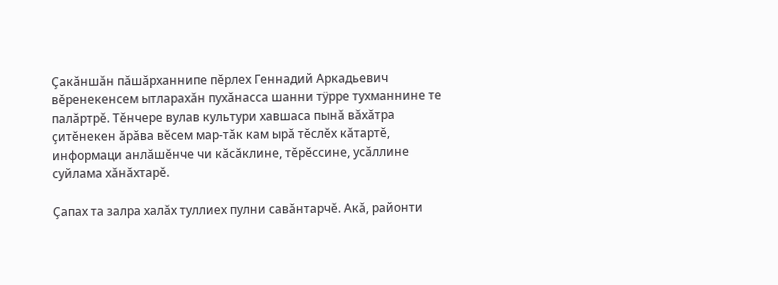Çакăншăн пăшăрханнипе пĕрлех Геннадий Аркадьевич вĕренекенсем ытларахăн пухăнасса шанни тÿрре тухманнине те палăртрĕ. Тĕнчере вулав культури хавшаса пынă вăхăтра çитĕнекен ăрăва вĕсем мар-тăк кам ырă тĕслĕх кăтартĕ, информаци анлăшĕнче чи кăсăклине, тĕрĕссине, усăллине суйлама хăнăхтарĕ.

Çапах та залра халăх туллиех пулни савăнтарчĕ. Акă, районти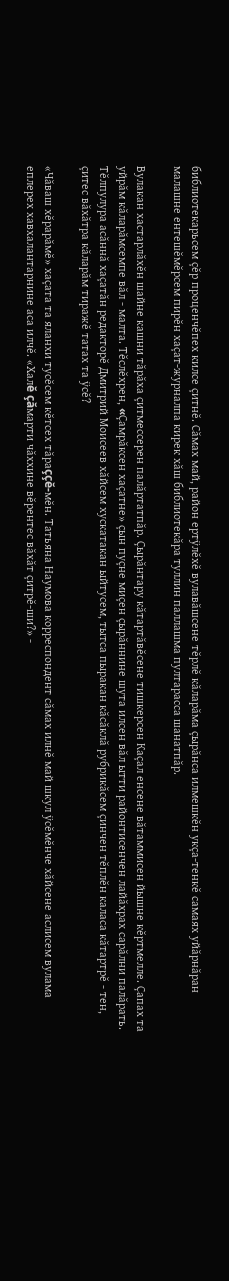библиотекарьсем çĕр проценчĕпех килсе çитнĕ. Сăмах май, район ертÿлĕхĕ вулавăшсене тĕрлĕ кăларăма çырăнса илмешкĕн укçа-тенкĕ самаях уйăрнăран малашне ентешĕмĕрсем пирĕн хаçат-журналпа кирек хăш библиотекăра туллин паллашма пултарасса шанатпăр.

Вулакан хастарлăхĕн шайне кашни тăрăха çитмессерен палăртатпăр. Çырăнтару кăтартăвĕсене тишкерсен Каçал енсене вăтаммисен йышне кĕртмелле. Çапах та уйрăм кăларăмсемпе вăл - малта. Тĕслĕхрен, «Çамрăксен хаçатне» çын пуçне миçен çырăннине шута илсен вăл ытти районтисенчен лайăхрах сарăлни палăрать. Тĕлпулура асăннă хаçатăн редакторĕ Дмитрий Моисеев хăйсем хускатакан ыйтусем, тытса пыракан кăсăклă рубрикăсем çинчен тĕплĕн каласа кăтартрĕ - тен, çитес вăхăтра кăларăм тиражĕ татах та ÿсĕ?

«Чăваш хĕрарăмĕ» хаçата та яланхи тусĕсем кĕтсех тăраççĕ-мĕн. Татьяна Наумова корреспондент сăмах илнĕ май шкул ÿсĕмĕнче хăйсене аслисем вулама еплерех хавхалантарнине аса илчĕ. «Халĕ çăмарти чăххине вĕрентес вăхăт çитрĕ-ши?» -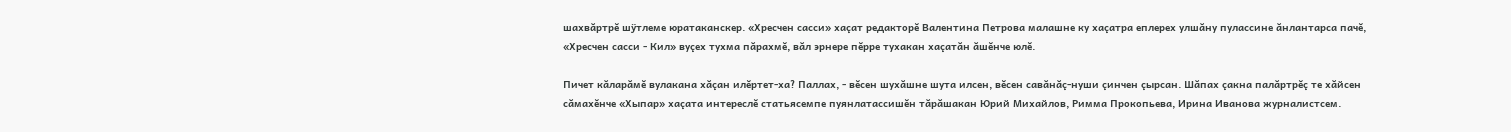шахвăртрĕ шÿтлеме юратаканскер. «Хресчен сасси» хаçат редакторĕ Валентина Петрова малашне ку хаçатра еплерех улшăну пулассине ăнлантарса пачĕ, «Хресчен сасси - Кил» вуçех тухма пăрахмĕ, вăл эрнере пĕрре тухакан хаçатăн ăшĕнче юлĕ.

Пичет кăларăмĕ вулакана хăçан илĕртет-ха? Паллах, - вĕсен шухăшне шута илсен, вĕсен савăнăç-нуши çинчен çырсан. Шăпах çакна палăртрĕç те хăйсен сăмахĕнче «Хыпар» хаçата интереслĕ статьясемпе пуянлатассишĕн тăрăшакан Юрий Михайлов, Римма Прокопьева, Ирина Иванова журналистсем.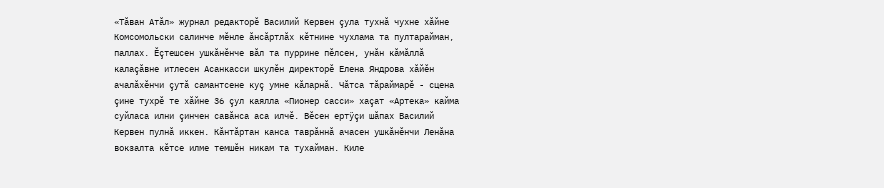«Тăван Атăл» журнал редакторĕ Василий Кервен çула тухнă чухне хăйне Комсомольски салинче мĕнле ăнсăртлăх кĕтнине чухлама та пултарайман, паллах. Ĕçтешсен ушкăнĕнче вăл та пуррине пĕлсен, унăн кăмăллă калаçăвне итлесен Асанкасси шкулĕн директорĕ Елена Яндрова хăйĕн ачалăхĕнчи çутă самантсене куç умне кăларнă. Чăтса тăраймарĕ - сцена çине тухрĕ те хăйне 36 çул каялла «Пионер сасси» хаçат «Артека» кайма суйласа илни çинчен савăнса аса илчĕ. Вĕсен ертÿçи шăпах Василий Кервен пулнă иккен. Кăнтăртан канса таврăннă ачасен ушкăнĕнчи Ленăна вокзалта кĕтсе илме темшĕн никам та тухайман. Киле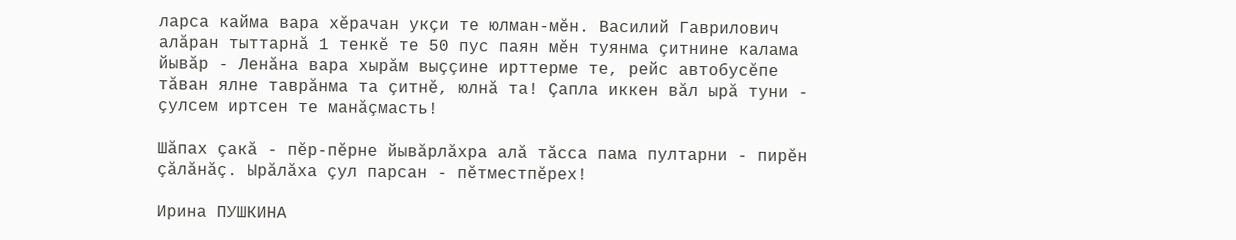ларса кайма вара хĕрачан укçи те юлман-мĕн. Василий Гаврилович алăран тыттарнă 1 тенкĕ те 50 пус паян мĕн туянма çитнине калама йывăр - Ленăна вара хырăм выççине ирттерме те, рейс автобусĕпе тăван ялне таврăнма та çитнĕ, юлнă та! Çапла иккен вăл ырă туни - çулсем иртсен те манăçмасть!

Шăпах çакă - пĕр-пĕрне йывăрлăхра алă тăсса пама пултарни - пирĕн çăлăнăç. Ырăлăха çул парсан - пĕтместпĕрех!

Ирина ПУШКИНА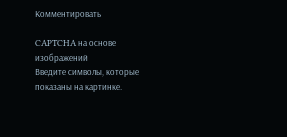Комментировать

CAPTCHA на основе изображений
Введите символы, которые показаны на картинке.